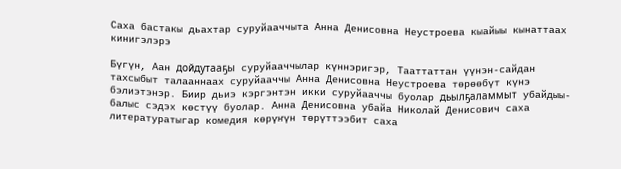Саха бастакы дьахтар суруйааччыта Анна Денисовна Неустроева кыайыы кынаттаах кинигэлэрэ

Бүгүн, Аан дойдутааҕы суруйааччылар күннэригэр, Тааттаттан үүнэн-сайдан тахсыбыт талааннаах суруйааччы Анна Денисовна Неустроева төрөөбүт күнэ бэлиэтэнэр. Биир дьиэ кэргэнтэн икки суруйааччы буолар дьылҕаламмыт убайдыы-балыс сэдэх көстүү буолар. Анна Денисовна убайа Николай Денисович саха литературатыгар комедия көрүҥүн төрүттээбит саха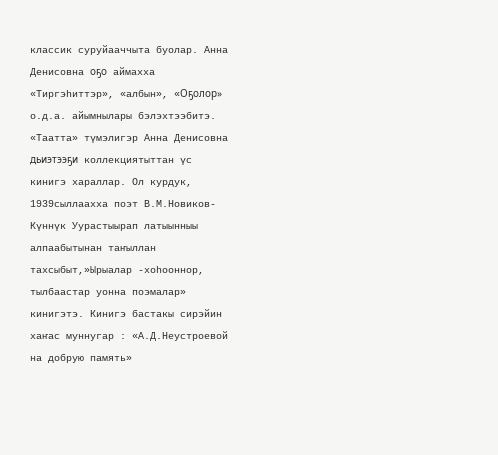классик суруйааччыта буолар. Анна Денисовна оҕо аймахха «Тиргэһиттэр», «албын», «Оҕолор» о.д.а. айымнылары бэлэхтээбитэ.
«Таатта» түмэлигэр Анна Денисовна дьиэтээҕи коллекциятыттан үс кинигэ хараллар. Ол курдук, 1939сыллаахха поэт В.М.Новиков-Күннүк Уурастыырап латыынныы алпаабытынан таҥыллан тахсыбыт,»Ырыалар -хоһооннор, тылбаастар уонна поэмалар» кинигэтэ. Кинигэ бастакы сирэйин хаҥас муннугар : «А.Д.Неустроевой на добрую память»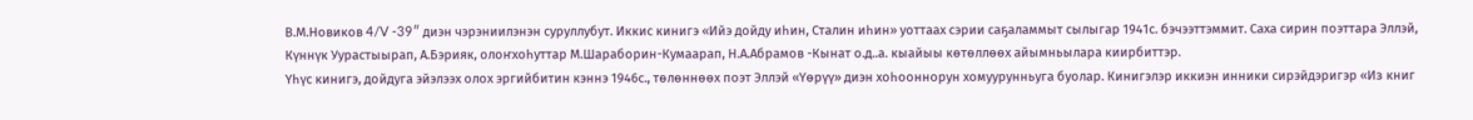В.М.Новиков 4/V -39″ диэн чэрэниилэнэн суруллубут. Иккис кинигэ «Ийэ дойду иһин, Сталин иһин» уоттаах сэрии саҕаламмыт сылыгар 1941с. бэчээттэммит. Саха сирин поэттара Эллэй, Күннүк Уурастыырап, А.Бэрияк, олоҥхоһуттар М.Шараборин-Кумаарап, Н.А.Абрамов -Кынат о.д..а. кыайыы көтөллөөх айымньылара киирбиттэр.
Үһүс кинигэ, дойдуга эйэлээх олох эргийбитин кэннэ 1946с., төлөннөөх поэт Эллэй «Үөрүү» диэн хоһооннорун хомуурунньуга буолар. Кинигэлэр иккиэн инники сирэйдэригэр «Из книг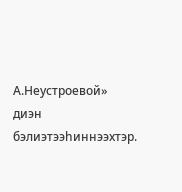А.Неустроевой» диэн бэлиэтээһиннээхтэр.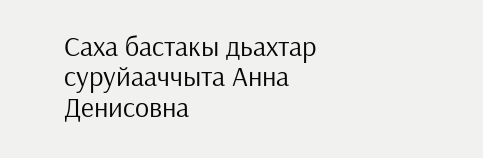Саха бастакы дьахтар суруйааччыта Анна Денисовна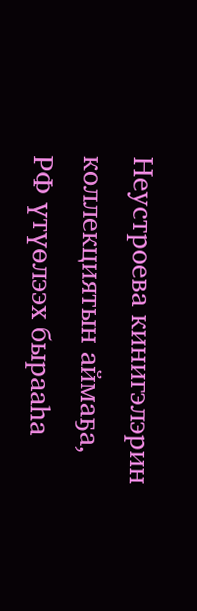Неустроева кинигэлэрин коллекциятын аймаҕа, РФ үтүөлээх бырааһа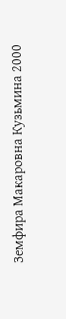Земфира Макаровна Кузьмина 2000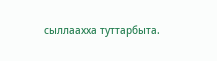сыллаахха туттарбыта.